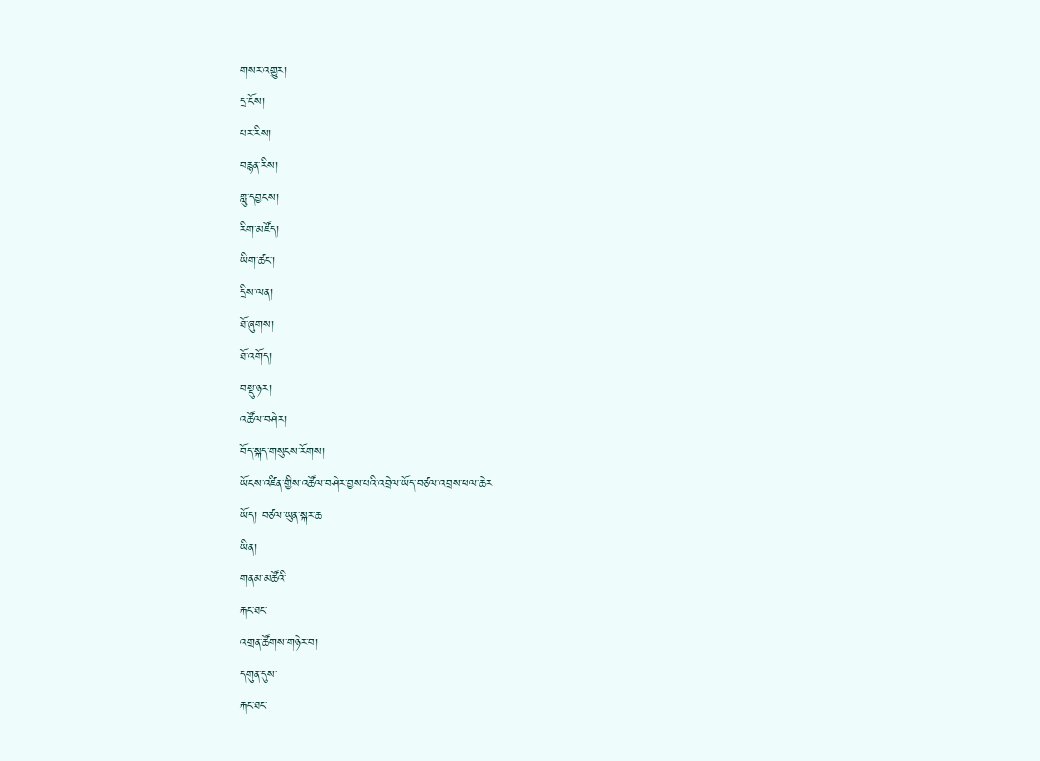གསར་འགྱུར།
དྲ་ངོས།
པར་རིས།
བརྙན་རིས།
གླུ་དབྱངས།
རིག་མཛོད།
ཡིག་ཚང་།
དྲིས་ལན།
ཐོ་ཞུགས།
ཐོ་འགོད།
བསྡུ་ཉར།
འཚོལ་བཤེར།
བོད་སྐད་གསུངས་རོགས།
ཡོངས་འཛིན་གྱིས་འཚོལ་བཤེར་བྱས་པའི་འབྲེལ་ཡོད་བཙལ་འབྲས་ཕལ་ཆེར
ཡོད། བཙལ་ཡུན་སྐར་ཆ
ཡིན།
གནམ་མཚོའི་
རྐང་ཐང་
འགྲན་ཚོགས་གཉེར་བ།
དགུན་དུས་
རྐང་ཐང་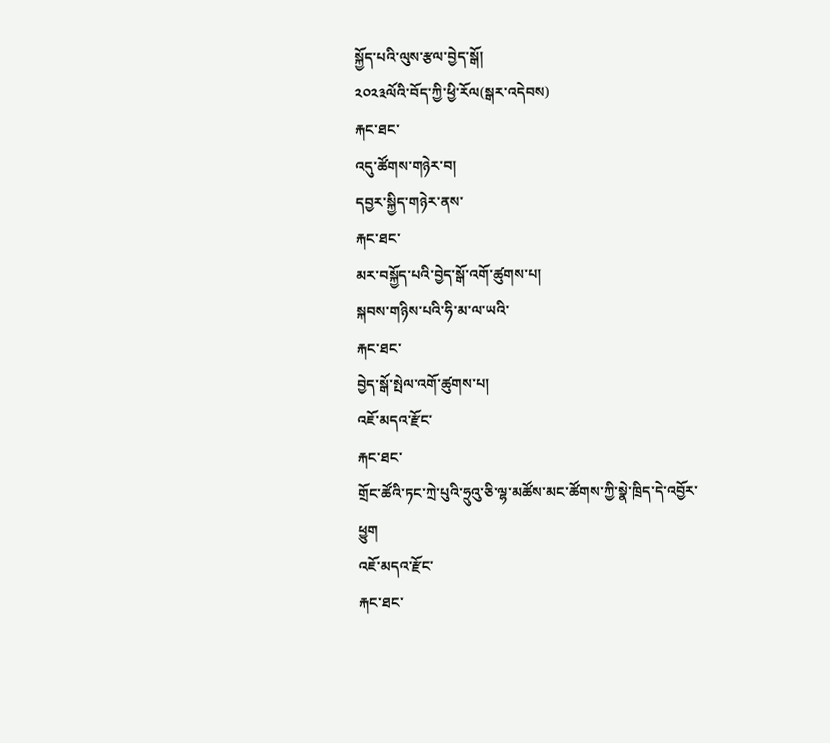སྐྱོད་པའི་ལུས་རྩལ་བྱེད་སྒོ།
༢༠༢༣ལོའི་བོད་ཀྱི་ཕྱི་རོལ(སྒར་འདེབས)
རྐང་ཐང་
འདུ་ཚོགས་གཉེར་བ།
དབྱར་སྐྱིད་གཉེར་ནས་
རྐང་ཐང་
མར་བསྐྱོད་པའི་བྱེད་སྒོ་འགོ་ཚུགས་པ།
སྐབས་གཉིས་པའི་ཧི་མ་ལ་ཡའི་
རྐང་ཐང་
བྱེད་སྒོ་སྤེལ་འགོ་ཚུགས་པ།
འཇོ་མདའ་རྫོང་
རྐང་ཐང་
གྲོང་ཚོའི་ཏང་ཀྲེ་པུའི་ཧྲུའུ་ཅི་ལྷ་མཚོས་མང་ཚོགས་ཀྱི་སྣེ་ཁྲིད་དེ་འབྱོར་ཕྱུག
འཇོ་མདའ་རྫོང་
རྐང་ཐང་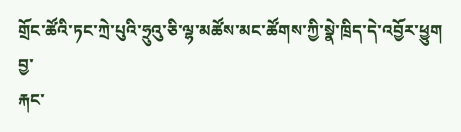གྲོང་ཚོའི་ཏང་ཀྲེ་པུའི་ཧྲུའུ་ཅི་ལྷ་མཚོས་མང་ཚོགས་ཀྱི་སྣེ་ཁྲིད་དེ་འབྱོར་ཕྱུག
བྱ་
རྐང་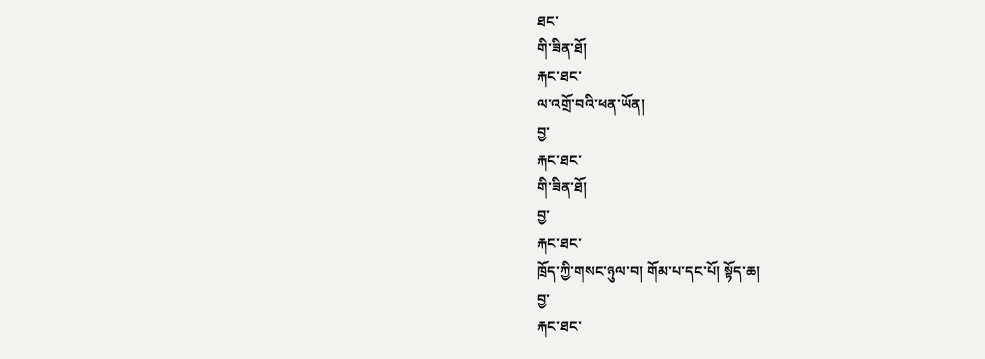ཐང་
གི་ཟིན་ཐོ།
རྐང་ཐང་
ལ་འགྲོ་བའི་ཕན་ཡོན།
བྱ་
རྐང་ཐང་
གི་ཟིན་ཐོ།
བྱ་
རྐང་ཐང་
ཁྲོད་ཀྱི་གསང་ཉུལ་བ། གོམ་པ་དང་པོ། སྟོད་ཆ།
བྱ་
རྐང་ཐང་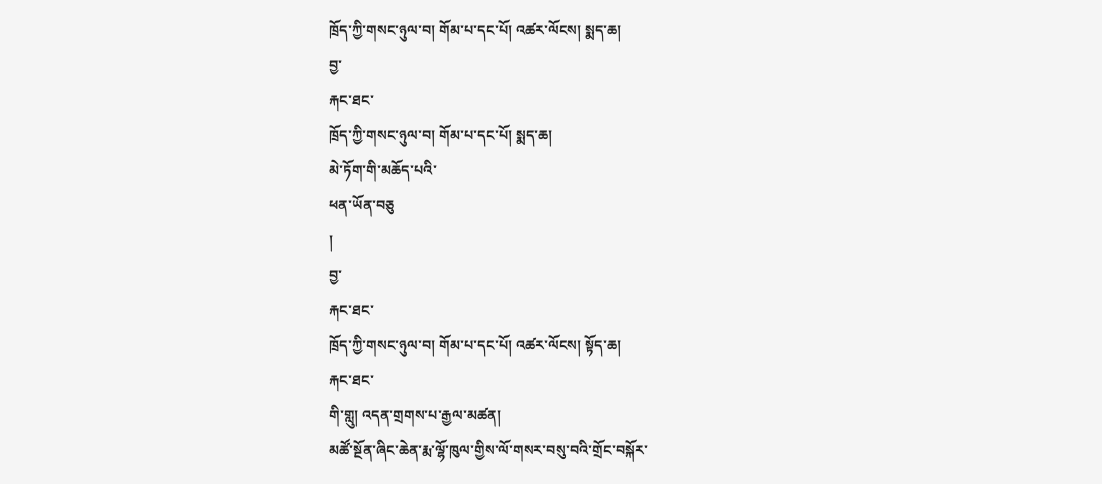ཁྲོད་ཀྱི་གསང་ཉུལ་བ། གོམ་པ་དང་པོ། འཚར་ལོངས། སྨད་ཆ།
བྱ་
རྐང་ཐང་
ཁྲོད་ཀྱི་གསང་ཉུལ་བ། གོམ་པ་དང་པོ། སྨད་ཆ།
མེ་ཏོག་གི་མཆོད་པའི་
ཕན་ཡོན་བཅུ
།
བྱ་
རྐང་ཐང་
ཁྲོད་ཀྱི་གསང་ཉུལ་བ། གོམ་པ་དང་པོ། འཚར་ལོངས། སྟོད་ཆ།
རྐང་ཐང་
གི་གླུ། འདན་གྲགས་པ་རྒྱལ་མཚན།
མཚོ་སྔོན་ཞིང་ཆེན་རྨ་ལྷོ་ཁུལ་གྱིས་ལོ་གསར་བསུ་བའི་གྲོང་བསྐོར་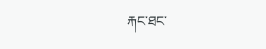རྐང་ཐང་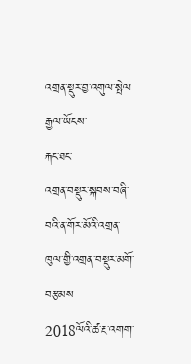འགྲན་སྡུར་བྱ་འགུལ་སྤེལ
རྒྱལ་ཡོངས་
རྐང་ཐང་
འགྲན་བསྡུར་སྐབས་བཞི་བའི་ན་གོར་མོའི་འགྲན་ཁུལ་གྱི་འགྲན་བསྡུར་མགོ་བརྩམས
2018ལོའི་ཚ་རྔ་འགག་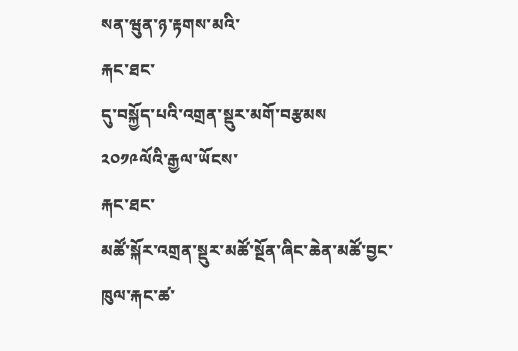སན་ཝུན་ཉ་རྟགས་མའི་
རྐང་ཐང་
དུ་བསྐྱོད་པའི་འགྲན་སྡུར་མགོ་བརྩམས
༢༠༡༩ལོའི་རྒྱལ་ཡོངས་
རྐང་ཐང་
མཚོ་སྐོར་འགྲན་སྡུར་མཚོ་སྔོན་ཞིང་ཆེན་མཚོ་བྱང་ཁུལ་རྐང་ཚ་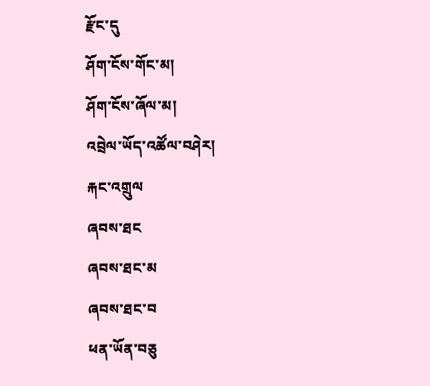རྫོང་དུ
ཤོག་ངོས་གོང་མ།
ཤོག་ངོས་ཞོལ་མ།
འབྲེལ་ཡོད་འཚོལ་བཤེར།
རྐང་འགྲུལ
ཞབས་ཐང
ཞབས་ཐང་མ
ཞབས་ཐང་བ
ཕན་ཡོན་བཅུ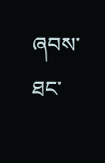ཞབས་ཐང་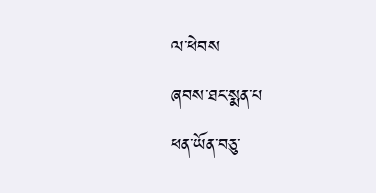ལ་ཕེབས
ཞབས་ཐང་སྨན་པ
ཕན་ཡོན་བཅུ་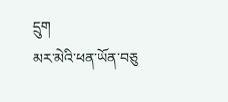དྲུག
མར་མེའི་ཕན་ཡོན་བཅུ